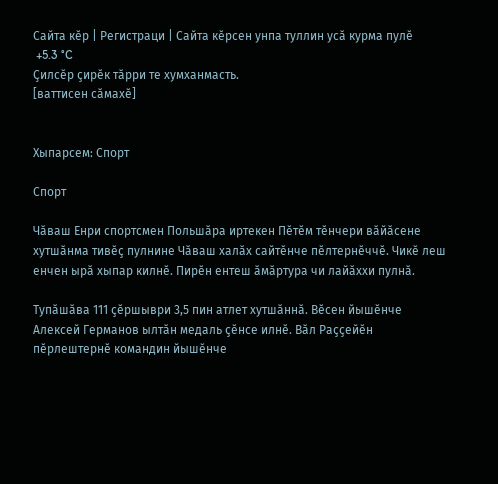Сайта кӗр | Регистраци | Сайта кӗрсен унпа туллин усӑ курма пулӗ
 +5.3 °C
Ҫилсӗр ҫирӗк тӑрри те хумханмасть.
[ваттисен сӑмахӗ]


Хыпарсем: Спорт

Спорт

Чӑваш Енри спортсмен Польшӑра иртекен Пӗтӗм тӗнчери вӑйӑсене хутшӑнма тивӗҫ пулнине Чӑваш халӑх сайтӗнче пӗлтернӗччӗ. Чикӗ леш енчен ырӑ хыпар килнӗ. Пирӗн ентеш ӑмӑртура чи лайӑххи пулнӑ.

Тупӑшӑва 111 ҫӗршыври 3,5 пин атлет хутшӑннӑ. Вӗсен йышӗнче Алексей Германов ылтӑн медаль ҫӗнсе илнӗ. Вӑл Раҫҫейӗн пӗрлештернӗ командин йышӗнче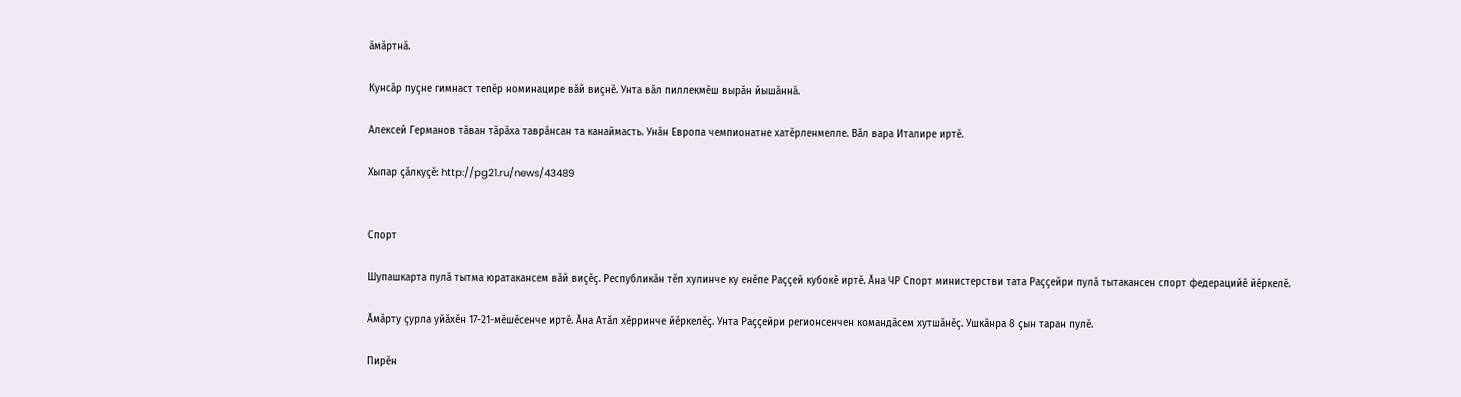ӑмӑртнӑ.

Кунсӑр пуҫне гимнаст тепӗр номинацире вӑй виҫнӗ. Унта вӑл пиллекмӗш вырӑн йышӑннӑ.

Алексей Германов тӑван тӑрӑха таврӑнсан та канаймасть. Унӑн Европа чемпионатне хатӗрленмелле. Вӑл вара Италире иртӗ.

Хыпар ҫӑлкуҫӗ: http://pg21.ru/news/43489


Спорт

Шупашкарта пулӑ тытма юратакансем вӑй виҫӗҫ. Республикӑн тӗп хулинче ку енӗпе Раҫҫей кубокӗ иртӗ. Ӑна ЧР Спорт министерстви тата Раҫҫейри пулӑ тытакансен спорт федерацийӗ йӗркелӗ.

Ӑмӑрту ҫурла уйӑхӗн 17-21-мӗшӗсенче иртӗ. Ӑна Атӑл хӗрринче йӗркелӗҫ. Унта Раҫҫейри регионсенчен командӑсем хутшӑнӗҫ. Ушкӑнра 8 ҫын таран пулӗ.

Пирӗн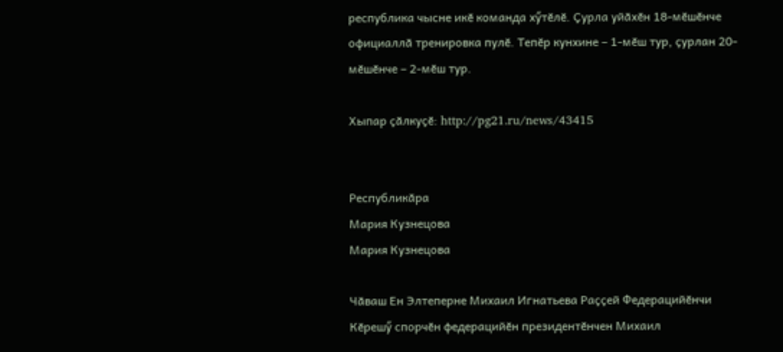республика чысне икӗ команда хӳтӗлӗ. Ҫурла уйӑхӗн 18-мӗшӗнче официаллӑ тренировка пулӗ. Тепӗр кунхине – 1-мӗш тур, ҫурлан 20-мӗшӗнче – 2-мӗш тур.

Хыпар ҫӑлкуҫӗ: http://pg21.ru/news/43415


Республикӑра
Мария Кузнецова
Мария Кузнецова

Чӑваш Ен Элтеперне Михаил Игнатьева Раҫҫей Федерацийӗнчи Кӗрешӳ спорчӗн федерацийӗн президентӗнчен Михаил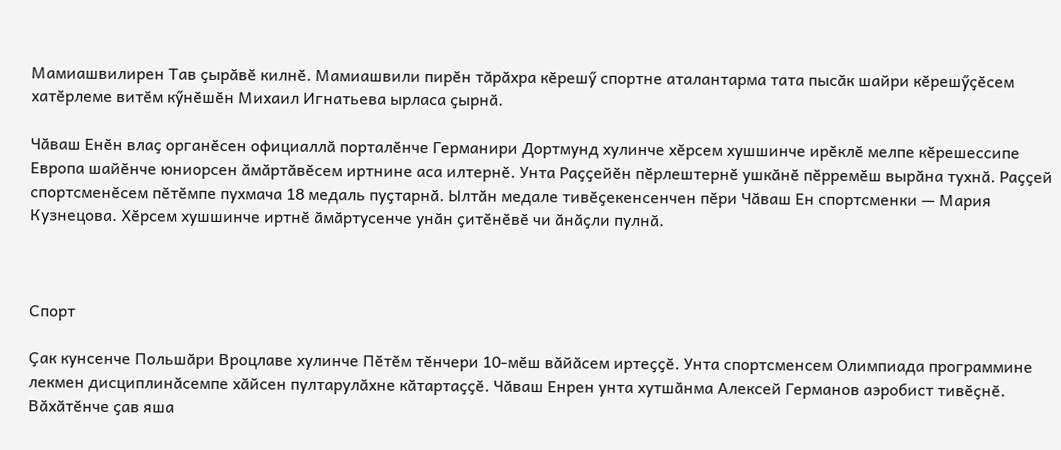Мамиашвилирен Тав ҫырӑвӗ килнӗ. Мамиашвили пирӗн тӑрӑхра кӗрешӳ спортне аталантарма тата пысӑк шайри кӗрешӳҫӗсем хатӗрлеме витӗм кӳнӗшӗн Михаил Игнатьева ырласа ҫырнӑ.

Чӑваш Енӗн влаҫ органӗсен официаллӑ порталӗнче Германири Дортмунд хулинче хӗрсем хушшинче ирӗклӗ мелпе кӗрешессипе Европа шайӗнче юниорсен ӑмӑртӑвӗсем иртнине аса илтернӗ. Унта Раҫҫейӗн пӗрлештернӗ ушкӑнӗ пӗрремӗш вырӑна тухнӑ. Раҫҫей спортсменӗсем пӗтӗмпе пухмача 18 медаль пуҫтарнӑ. Ылтӑн медале тивӗҫекенсенчен пӗри Чӑваш Ен спортсменки — Мария Кузнецова. Хӗрсем хушшинче иртнӗ ӑмӑртусенче унӑн ҫитӗнӗвӗ чи ӑнӑҫли пулнӑ.



Спорт

Ҫак кунсенче Польшӑри Вроцлаве хулинче Пӗтӗм тӗнчери 10-мӗш вӑйӑсем иртеҫҫӗ. Унта спортсменсем Олимпиада программине лекмен дисциплинӑсемпе хӑйсен пултарулӑхне кӑтартаҫҫӗ. Чӑваш Енрен унта хутшӑнма Алексей Германов аэробист тивӗҫнӗ. Вӑхӑтӗнче ҫав яша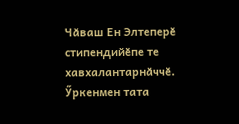Чӑваш Ен Элтеперӗ стипендийӗпе те хавхалантарнӑччӗ. Ӳркенмен тата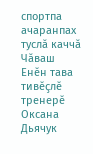спортпа ачаранпах туслӑ каччӑ Чӑваш Енӗн тава тивӗҫлӗ тренерӗ Оксана Дьячук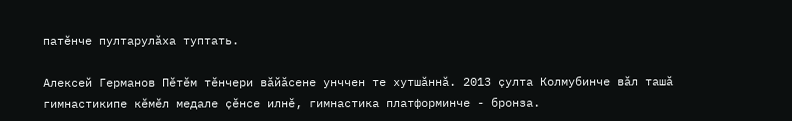патӗнче пултарулӑха туптать.

Алексей Германов Пӗтӗм тӗнчери вӑйӑсене унччен те хутшӑннӑ. 2013 ҫулта Колмубинче вӑл ташӑ гимнастикипе кӗмӗл медале ҫӗнсе илнӗ, гимнастика платформинче - бронза.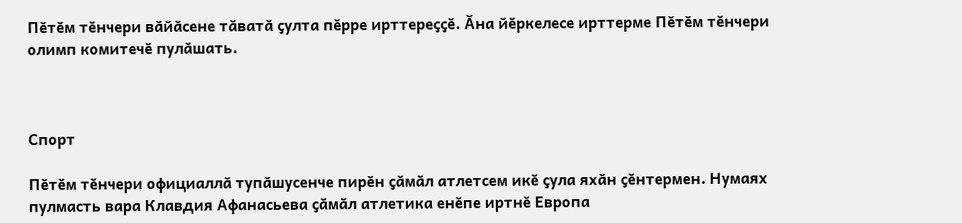Пӗтӗм тӗнчери вӑйӑсене тӑватӑ ҫулта пӗрре ирттереҫҫӗ. Ӑна йӗркелесе ирттерме Пӗтӗм тӗнчери олимп комитечӗ пулӑшать.



Спорт

Пӗтӗм тӗнчери официаллӑ тупӑшусенче пирӗн ҫӑмӑл атлетсем икӗ ҫула яхӑн ҫӗнтермен. Нумаях пулмасть вара Клавдия Афанасьева ҫӑмӑл атлетика енӗпе иртнӗ Европа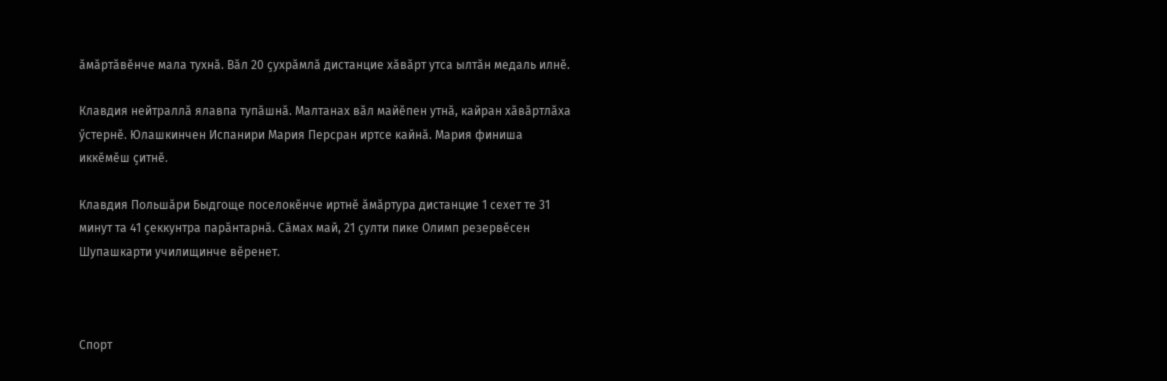ӑмӑртӑвӗнче мала тухнӑ. Вӑл 20 ҫухрӑмлӑ дистанцие хӑвӑрт утса ылтӑн медаль илнӗ.

Клавдия нейтраллӑ ялавпа тупӑшнӑ. Малтанах вӑл майӗпен утнӑ, кайран хӑвӑртлӑха ӳстернӗ. Юлашкинчен Испанири Мария Персран иртсе кайнӑ. Мария финиша иккӗмӗш ҫитнӗ.

Клавдия Польшӑри Быдгоще поселокӗнче иртнӗ ӑмӑртура дистанцие 1 сехет те 31 минут та 41 ҫеккунтра парӑнтарнӑ. Сӑмах май, 21 ҫулти пике Олимп резервӗсен Шупашкарти училищинче вӗренет.



Спорт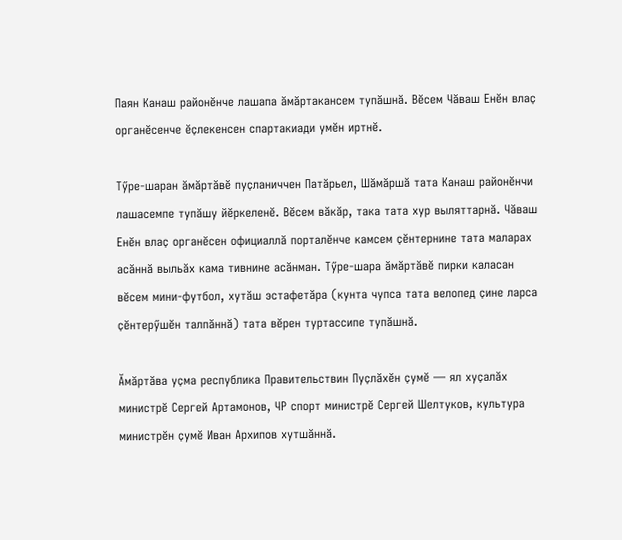Паян Канаш районӗнче лашапа ӑмӑртакансем тупӑшнӑ. Вӗсем Чӑваш Енӗн влаҫ органӗсенче ӗҫлекенсен спартакиади умӗн иртнӗ.

Тӳре-шаран ӑмӑртӑвӗ пуҫланиччен Патӑрьел, Шӑмӑршӑ тата Канаш районӗнчи лашасемпе тупӑшу йӗркеленӗ. Вӗсем вӑкӑр, така тата хур выляттарнӑ. Чӑваш Енӗн влаҫ органӗсен официаллӑ порталӗнче камсем ҫӗнтернине тата маларах асӑннӑ выльӑх кама тивнине асӑнман. Тӳре-шара ӑмӑртӑвӗ пирки каласан вӗсем мини-футбол, хутӑш эстафетӑра (кунта чупса тата велопед ҫине ларса ҫӗнтерӳшӗн талпӑннӑ) тата вӗрен туртассипе тупӑшнӑ.

Ӑмӑртӑва уҫма республика Правительствин Пуҫлӑхӗн ҫумӗ — ял хуҫалӑх министрӗ Сергей Артамонов, ЧР спорт министрӗ Сергей Шелтуков, культура министрӗн ҫумӗ Иван Архипов хутшӑннӑ.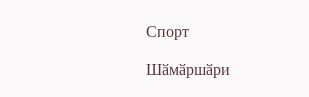Спорт

Шӑмӑршӑри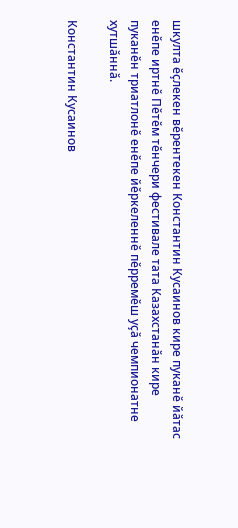шкулта ӗҫлекен вӗрентекен Константин Кусаинов кире пуканӗ йӑтас енӗпе иртнӗ Пӗтӗм тӗнчери фестивале тата Казахстанӑн кире пуканӗн триатлонӗ енӗпе йӗркеленнӗ пӗрремӗш уҫӑ чемпионатне хутшӑннӑ.

Константин Кусаинов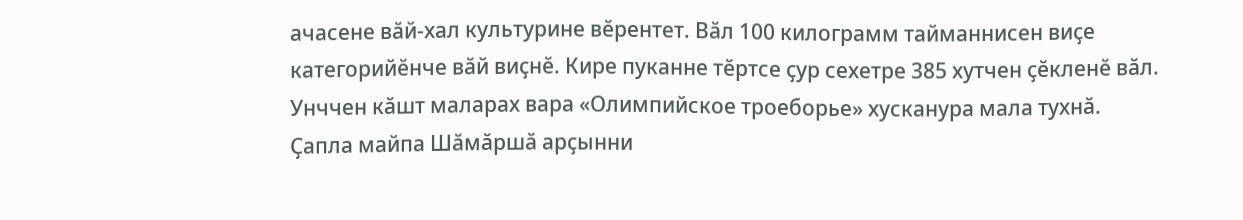ачасене вӑй-хал культурине вӗрентет. Вӑл 100 килограмм тайманнисен виҫе категорийӗнче вӑй виҫнӗ. Кире пуканне тӗртсе ҫур сехетре 385 хутчен ҫӗкленӗ вӑл. Унччен кӑшт маларах вара «Олимпийское троеборье» хусканура мала тухнӑ. Ҫапла майпа Шӑмӑршӑ арҫынни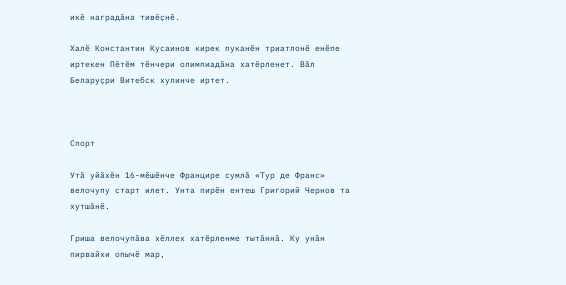икӗ наградӑна тивӗҫнӗ.

Халӗ Константин Кусаинов кирек пуканӗн триатлонӗ енӗпе иртекен Пӗтӗм тӗнчери олимпиадӑна хатӗрленет. Вӑл Беларуҫри Витебск хулинче иртет.



Спорт

Утӑ уйӑхӗн 16-мӗшӗнче Францире сумлӑ «Тур де Франс» велочупу старт илет. Унта пирӗн ентеш Григорий Чернов та хутшӑнӗ.

Гриша велочупӑва хӗллех хатӗрленме тытӑннӑ. Ку унӑн пирвайхи опычӗ мар,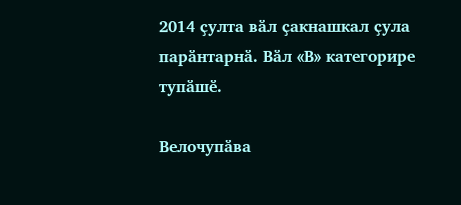2014 ҫулта вӑл ҫакнашкал ҫула парӑнтарнӑ. Вӑл «В» категорире тупӑшӗ.

Велочупӑва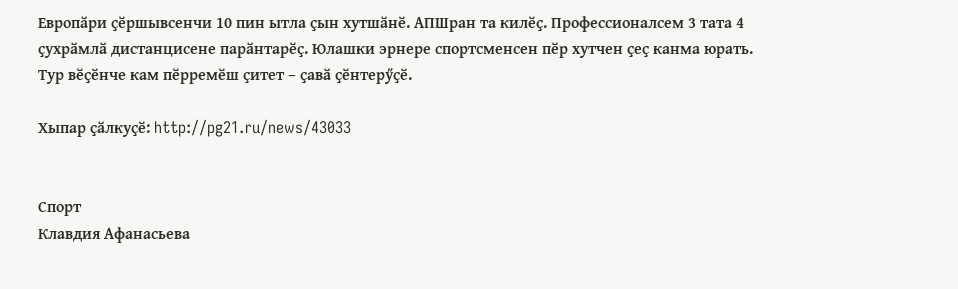Европӑри ҫӗршывсенчи 10 пин ытла ҫын хутшӑнӗ. АПШран та килӗҫ. Профессионалсем 3 тата 4 ҫухрӑмлӑ дистанцисене парӑнтарӗҫ. Юлашки эрнере спортсменсен пӗр хутчен ҫеҫ канма юрать. Тур вӗҫӗнче кам пӗрремӗш ҫитет – ҫавӑ ҫӗнтерӳҫӗ.

Хыпар ҫӑлкуҫӗ: http://pg21.ru/news/43033


Спорт
Клавдия Афанасьева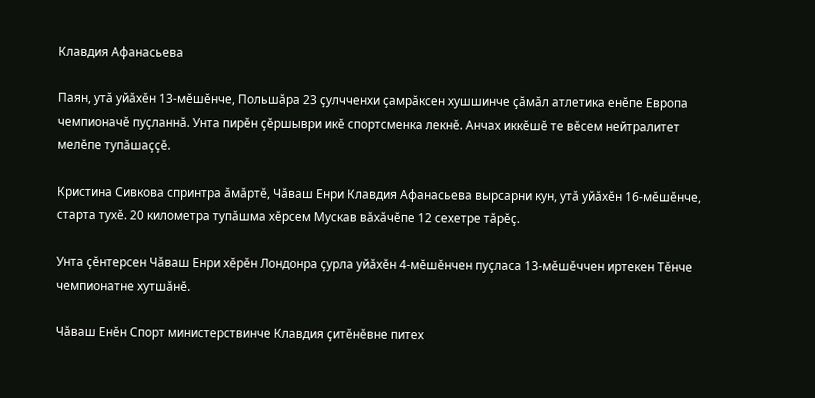Клавдия Афанасьева

Паян, утӑ уйӑхӗн 13-мӗшӗнче, Польшӑра 23 ҫулчченхи ҫамрӑксен хушшинче ҫӑмӑл атлетика енӗпе Европа чемпионачӗ пуҫланнӑ. Унта пирӗн ҫӗршыври икӗ спортсменка лекнӗ. Анчах иккӗшӗ те вӗсем нейтралитет мелӗпе тупӑшаҫҫӗ.

Кристина Сивкова спринтра ӑмӑртӗ, Чӑваш Енри Клавдия Афанасьева вырсарни кун, утӑ уйӑхӗн 16-мӗшӗнче, старта тухӗ. 20 километра тупӑшма хӗрсем Мускав вӑхӑчӗпе 12 сехетре тӑрӗҫ.

Унта ҫӗнтерсен Чӑваш Енри хӗрӗн Лондонра ҫурла уйӑхӗн 4-мӗшӗнчен пуҫласа 13-мӗшӗччен иртекен Тӗнче чемпионатне хутшӑнӗ.

Чӑваш Енӗн Спорт министерствинче Клавдия ҫитӗнӗвне питех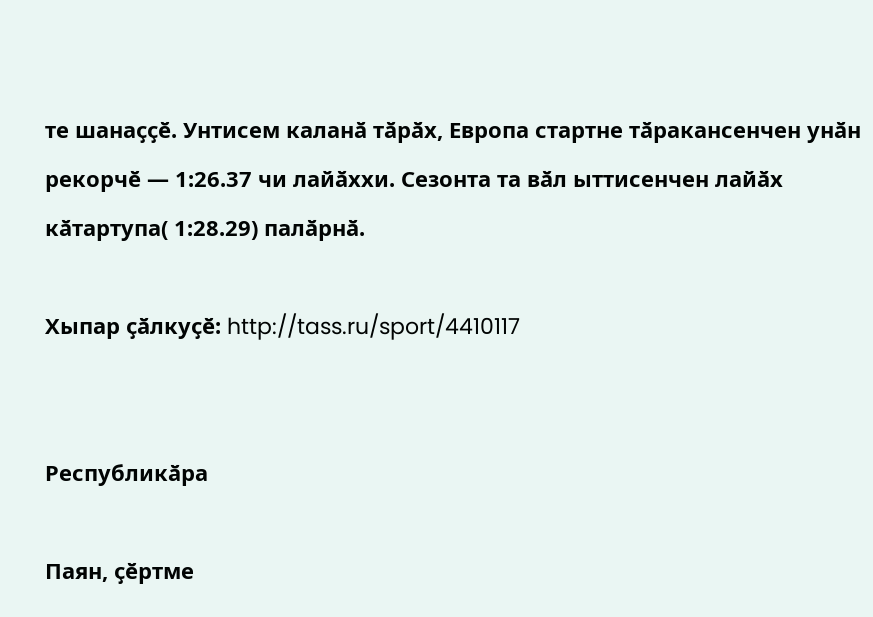те шанаҫҫӗ. Унтисем каланӑ тӑрӑх, Европа стартне тӑракансенчен унӑн рекорчӗ — 1:26.37 чи лайӑххи. Сезонта та вӑл ыттисенчен лайӑх кӑтартупа( 1:28.29) палӑрнӑ.

Хыпар ҫӑлкуҫӗ: http://tass.ru/sport/4410117


Республикӑра

Паян, ҫӗртме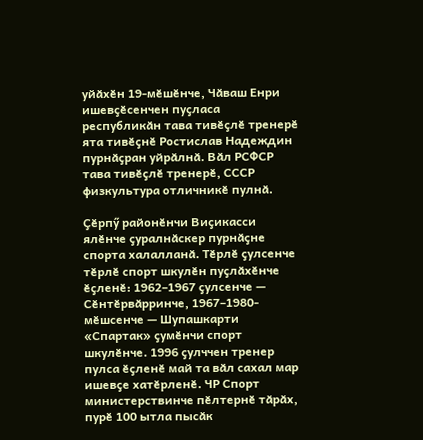уйӑхӗн 19-мӗшӗнче, Чӑваш Енри ишевҫӗсенчен пуҫласа республикӑн тава тивӗҫлӗ тренерӗ ята тивӗҫнӗ Ростислав Надеждин пурнӑҫран уйрӑлнӑ. Вӑл РСФСР тава тивӗҫлӗ тренерӗ, СССР физкультура отличникӗ пулнӑ.

Ҫӗрпӳ районӗнчи Виҫикасси ялӗнче ҫуралнӑскер пурнӑҫне спорта халалланӑ. Тӗрлӗ ҫулсенче тӗрлӗ спорт шкулӗн пуҫлӑхӗнче ӗҫленӗ: 1962–1967 ҫулсенче — Сӗнтӗрвӑрринче, 1967–1980-мӗшсенче — Шупашкарти «Спартак» ҫумӗнчи спорт шкулӗнче. 1996 ҫулччен тренер пулса ӗҫленӗ май та вӑл сахал мар ишевҫе хатӗрленӗ. ЧР Спорт министерствинче пӗлтернӗ тӑрӑх, пурӗ 100 ытла пысӑк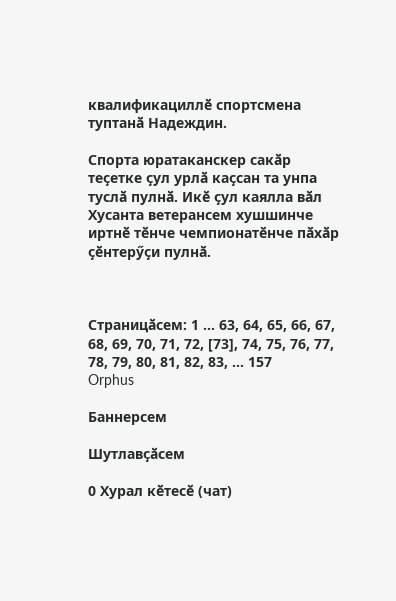квалификациллӗ спортсмена туптанӑ Надеждин.

Спорта юратаканскер сакӑр теҫетке ҫул урлӑ каҫсан та унпа туслӑ пулнӑ. Икӗ ҫул каялла вӑл Хусанта ветерансем хушшинче иртнӗ тӗнче чемпионатӗнче пӑхӑр ҫӗнтерӳҫи пулнӑ.



Страницӑсем: 1 ... 63, 64, 65, 66, 67, 68, 69, 70, 71, 72, [73], 74, 75, 76, 77, 78, 79, 80, 81, 82, 83, ... 157
Orphus

Баннерсем

Шутлавҫӑсем

0 Хурал кӗтесӗ (чат)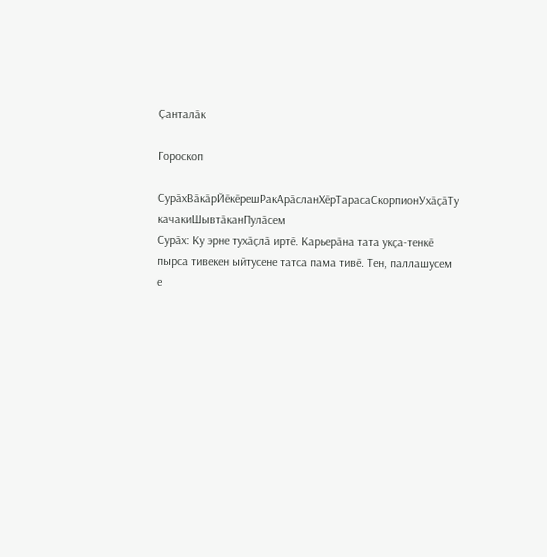Ҫанталӑк

Гороскоп

СурӑхВӑкӑрЙӗкӗрешРакАрӑсланХӗрТарасаСкорпионУхӑҫӑТу качакиШывтӑканПулӑсем
Сурӑх: Ку эрне тухӑҫлӑ иртӗ. Карьерӑна тата укҫа-тенкӗ пырса тивекен ыйтусене татса пама тивӗ. Тен, паллашусем е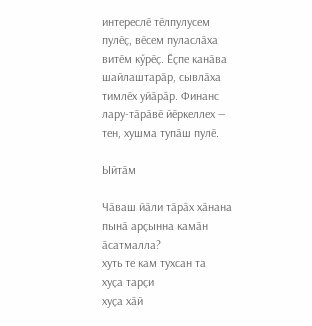интереслӗ тӗлпулусем пулӗҫ, вӗсем пуласлӑха витӗм кӳрӗҫ. Ӗҫпе канӑва шайлаштарӑр, сывлӑха тимлӗх уйӑрӑр. Финанс лару-тӑрӑвӗ йӗркеллех — тен, хушма тупӑш пулӗ.

Ыйтӑм

Чӑваш йӑли тӑрӑх хӑнана пынӑ арҫынна камӑн ӑсатмалла?
хуть те кам тухсан та
хуҫа тарҫи
хуҫа хӑй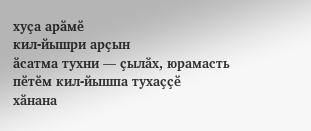хуҫа арӑмӗ
кил-йышри арҫын
ӑсатма тухни — ҫылӑх, юрамасть
пӗтӗм кил-йышпа тухаҫҫӗ
хӑнана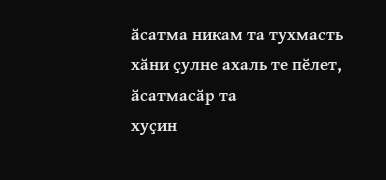ӑсатма никам та тухмасть
хӑни ҫулне ахаль те пӗлет, ӑсатмасӑр та
хуҫин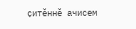ҫитӗннӗ ачисем